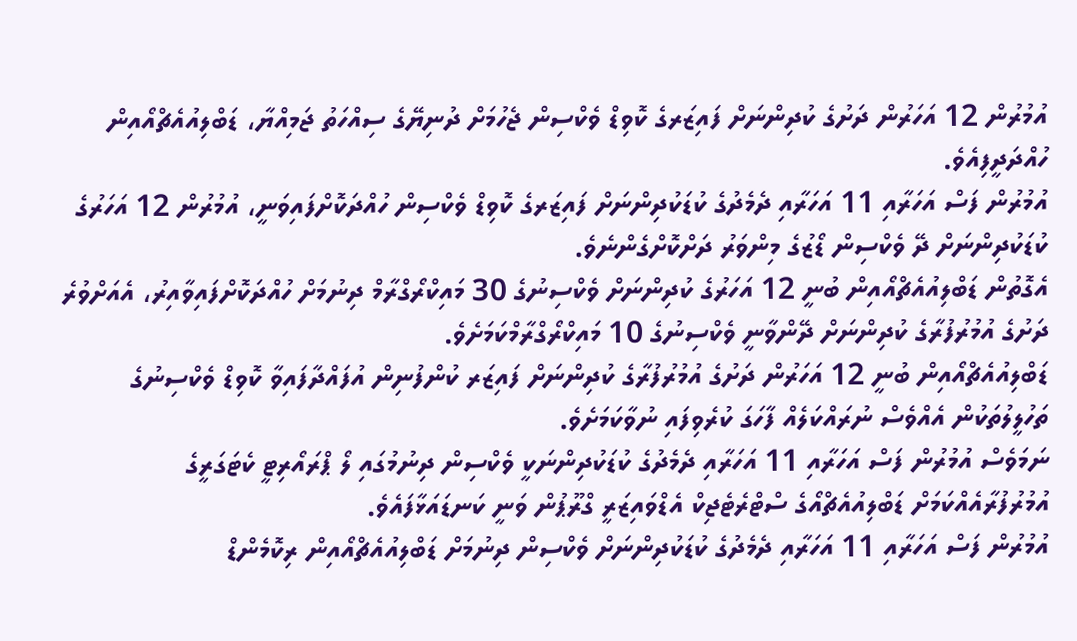އުމުރުން 12 އަހަރުން ދަށުގެ ކުދިންނަށް ފައިޒަރގެ ކޮވިޑް ވެކްސިން ޖެހުމަށް ދުނިޔޭގެ ސިއްހަތު ޖަމިއްޔާ، ޑަބްލިއުއެޗްއޯއިން ހުއްދަދީފިއެވެ.
އުމުރުން ފަސް އަހަރާއި 11 އަހަރާއި ދެމެދުގެ ކުޑަކުދިންނަށް ފައިޒަރގެ ކޮވިޑް ވެކްސިން ހުއްދަކޮށްފައިވަނީ، އުމުރުން 12 އަހަރުގެ ކުޑަކުދިންނަށް ދޭ ވެކްސިން ޑޯޒުގެ މިންވަރު ދަށްކޮށްގެންނެވެ.
އެގޮތުން ޑަބްލިއުއެޗްއޯއިން ބުނީ 12 އަހަރުގެ ކުދިންނަށް ވެކްސިނުގެ 30 މައިކްރޯގްރާމް ދިނުމަށް ހުއްދަކޮށްފައިވާއިރު، އެއަށްވުރެ ދަށުގެ އުމުރުފުރާގެ ކުދިންނަށް ދޭންވާނީ ވެކްސިނުގެ 10 މައިކްރޯގްރާމްކަމަށެވެ.
ޑަބްލިއުއެޗްއޯއިން ބުނީ 12 އަހަރުން ދަށުގެ އުމުރުފުރާގެ ކުދިންނަށް ފައިޒަރ ކުންފުނިން އުފައްދާފައިވާ ކޮވިޑް ވެކްސިނުގެ ތަހުލީލުތަކުން އެއްވެސް ނުރައްކަލެއް ފާހަގަ ކުރެވިފައި ނުވާކަމަށެވެ.
ނަމަވެސް އުމުރުން ފަސް އަހަރާއި 11 އަހަރާއި ދެމެދުގެ ކުޑަކުދިންނަކީ ވެކްސިން ދިނުމުގައި ލޯ ޕްރައޯރިޓީ ކެޓަގަރީގެ އުމުރުފުރާއެއްކަމަށް ޑަބްލިއުއެޗްއޯގެ ސްޓްރެޓެޖިކް އެޑްވައިޒަރީ ގްރޫޕުން ވަނީ ކަނޑައަޅާފައެވެ.
އުމުރުން ފަސް އަހަރާއި 11 އަހަރާއި ދެމެދުގެ ކުޑަކުދިންނަށް ވެކްސިން ދިނުމަށް ޑަބްލިއުއެޗްއޯއިން ރިކޮމެންޑް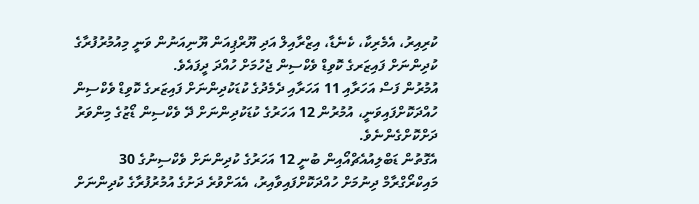ކުރިއިރު، އެމެރިކާ، ކެނެޑާ، އިޒްރާއިލް އަދި ޔޫރްޕިއަން ޔޫނިއަނުން ވަނީ މިއުމުރުފުރާގެ ކުދިންނަށް ފައިޒަރގެ ކޮވިޑް ވެކްސިން ޖެހުމަށް ހުއްދަ ދީފައެވެ.
އުމުރުން ފަސް އަހަރާއި 11 އަހަރާއި ދެމެދުގެ ކުޑަކުދިންނަށް ފައިޒަރގެ ކޮވިޑް ވެކްސިން ހުއްދަކޮށްފައިވަނީ، އުމުރުން 12 އަހަރުގެ ކުޑަކުދިންނަށް ދޭ ވެކްސިން ޑޯޒުގެ މިންވަރު ދަށްކޮށްގެންނެވެ.
އެގޮތުން ޑަބްލިއުއެޗްއޯއިން ބުނީ 12 އަހަރުގެ ކުދިންނަށް ވެކްސިނުގެ 30 މައިކްރޯގްރާމް ދިނުމަށް ހުއްދަކޮށްފައިވާއިރު، އެއަށްވުރެ ދަށުގެ އުމުރުފުރާގެ ކުދިންނަށް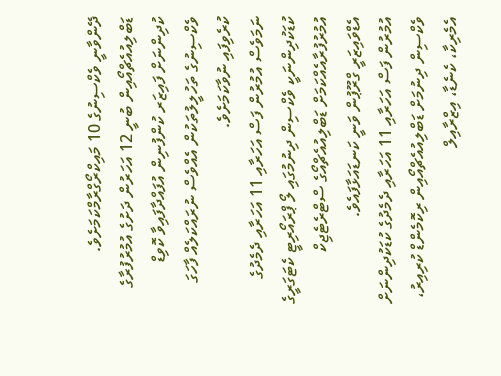ދޭންވާނީ ވެކްސިނުގެ 10 މައިކްރޯގްރާމްކަމަށެވެ.
ޑަބްލިއުއެޗްއޯއިން ބުނީ 12 އަހަރުން ދަށުގެ އުމުރުފުރާގެ ކުދިންނަށް ފައިޒަރ ކުންފުނިން އުފައްދާފައިވާ ކޮވިޑް ވެކްސިނުގެ ތަހުލީލުތަކުން އެއްވެސް ނުރައްކަލެއް ފާހަގަ ކުރެވިފައި ނުވާކަމަށެވެ.
ނަމަވެސް އުމުރުން ފަސް އަހަރާއި 11 އަހަރާއި ދެމެދުގެ ކުޑަކުދިންނަކީ ވެކްސިން ދިނުމުގައި ލޯ ޕްރައޯރިޓީ ކެޓަގަރީގެ އުމުރުފުރާއެއްކަމަށް ޑަބްލިއުއެޗްއޯގެ ސްޓްރެޓެޖިކް އެޑްވައިޒަރީ ގްރޫޕުން ވަނީ ކަނޑައަޅާފައެވެ.
އުމުރުން ފަސް އަހަރާއި 11 އަހަރާއި ދެމެދުގެ ކުޑަކުދިންނަށް ވެކްސިން ދިނުމަށް ޑަބްލިއުއެޗްއޯއިން ރިކޮމެންޑް ކުރިއިރު، އެމެރިކާ، ކެނެޑާ، އިޒްރާއިލް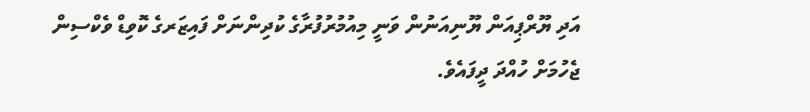އަދި ޔޫރްޕިއަން ޔޫނިއަނުން ވަނީ މިއުމުރުފުރާގެ ކުދިންނަށް ފައިޒަރގެ ކޮވިޑް ވެކްސިން ޖެހުމަށް ހުއްދަ ދީފައެވެ.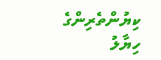ކިޔުންތެރިންގެ ހިޔާލު